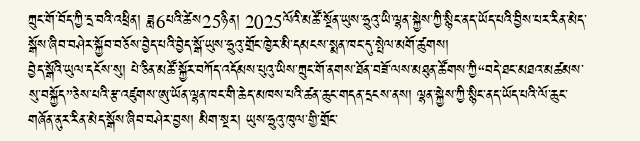ཀྲུང་གོ་བོད་ཀྱི་དྲ་བའི་འཕྲིན། ཟླ6པའི་ཚེས25ཉིན། 2025ལོའི་མཚོ་སྔོན་ཡུས་ཧྲུའུ་ཡི་ལྷན་སྐྱེས་ཀྱི་སྙིང་ནད་ཡོད་པའི་བྱིས་པར་རིན་མེད་སྒོས་ཞིབ་བཤེར་སྐྱོབ་བཅོས་བྱེད་པའི་བྱེད་སྒོ་ཡུས་ཧྲུའུ་གྲོང་ཁྱེར་མི་དམངས་སྨན་ཁང་དུ་སྤེལ་མགོ་ཚུགས།
བྱེད་སྒོའི་ཡུལ་དངོས་སུ། པེ་ཅིན་མཚོ་སྐྱོར་བཀོད་འདོམས་པུའུ་ཡིས་ཀྲུང་གོ་ནགས་ཐོན་བཟོ་ལས་མཐུན་ཚོགས་ཀྱི“བདེ་ཐང་མཐའ་མཚམས་སུ་བསྐྱོད”ཅེས་པའི་རྩ་འཛུགས་ཨུ་ཡོན་ལྷན་ཁང་གི་ཆེད་མཁས་པའི་ཚན་ཆུང་གདན་དྲངས་ནས། ལྷན་སྐྱེས་ཀྱི་སྙིང་ནད་ཡོད་པའི་ལོ་ཆུང་གཞོན་ནུར་རིན་མེད་སྒོས་ཞིབ་བཤེར་བྱས། མིག་སྔར། ཡུས་ཧྲུའུ་ཁུལ་གྱི་གྲོང་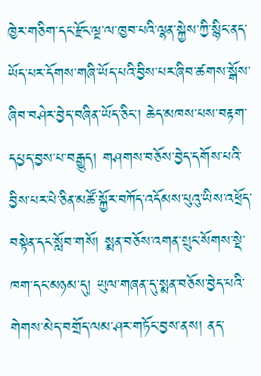ཁྱེར་གཅིག་དང་རྫོང་ལྔ་ལ་ཁྱབ་པའི་ལྷན་སྐྱེས་ཀྱི་སྙིང་ནད་ཡོད་པར་དོགས་གཞི་ཡོད་པའི་བྱིས་པར་ཞིབ་ཚགས་སྒོས་ཞིབ་བཤེར་བྱེད་བཞིན་ཡོད་ཅིང་། ཆེད་མཁས་པས་བརྟག་དཔྱད་བྱས་པ་བརྒྱུད། གཤགས་བཅོས་བྱེད་དགོས་པའི་བྱིས་པར་པེ་ཅིན་མཚོ་སྐྱོར་བཀོད་འདོམས་པུའུ་ཡིས་འཕྲོད་བསྟེན་དང་སློབ་གསོ། སྨན་བཅོས་འགན་སྲུང་སོགས་སྡེ་ཁག་དང་མཉམ་དུ། ཡུལ་གཞན་དུ་སྨན་བཅོས་བྱེད་པའི་གེགས་མེད་བགྲོད་ལམ་ཤར་གཏོང་བྱས་ནས། ནད་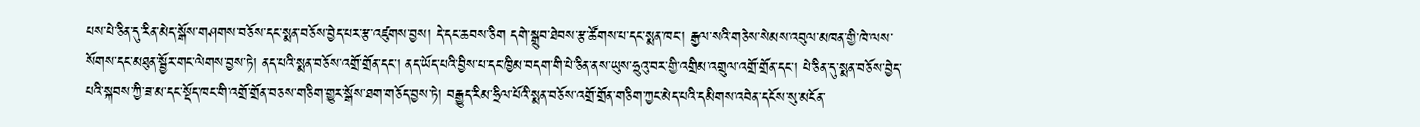པས་པེ་ཅིན་དུ་རིན་མེད་སྒོས་གཤགས་བཅོས་དང་སྨན་བཅོས་བྱེད་པར་རྩ་འཛུགས་བྱས། དེ་དང་ཆབས་ཅིག དགེ་སྒྲུབ་ཐེབས་རྩ་ཚོགས་པ་དང་སྨན་ཁང་། རྒྱལ་སའི་གཅེས་སེམས་འབུལ་མཁན་གྱི་ཁེ་ལས་སོགས་དང་མཐུན་སྦྱོར་གང་ལེགས་བྱས་ཏེ། ནད་པའི་སྨན་བཅོས་འགྲོ་གྲོན་དང་། ནད་ཡོད་པའི་བྱིས་པ་དང་ཁྱིམ་བདག་གི་པེ་ཅིན་ནས་ཡུས་ཧྲུའུ་བར་གྱི་འགྲིམ་འགྲུལ་འགྲོ་གྲོན་དང་། པེ་ཅིན་དུ་སྨན་བཅོས་བྱེད་པའི་སྐབས་ཀྱི་ཟ་མ་དང་སྡོད་ཁང་གི་འགྲོ་གྲོན་བཅས་གཅིག་གྱུར་སྒོས་ཐག་གཅོད་བྱས་ཏེ། བརྒྱུད་རིམ་ཧྲིལ་པོའི་སྨན་བཅོས་འགྲོ་གྲོན་གཅིག་ཀྱང་མེད་པའི་དམིགས་འབེན་དངོས་སུ་མངོན་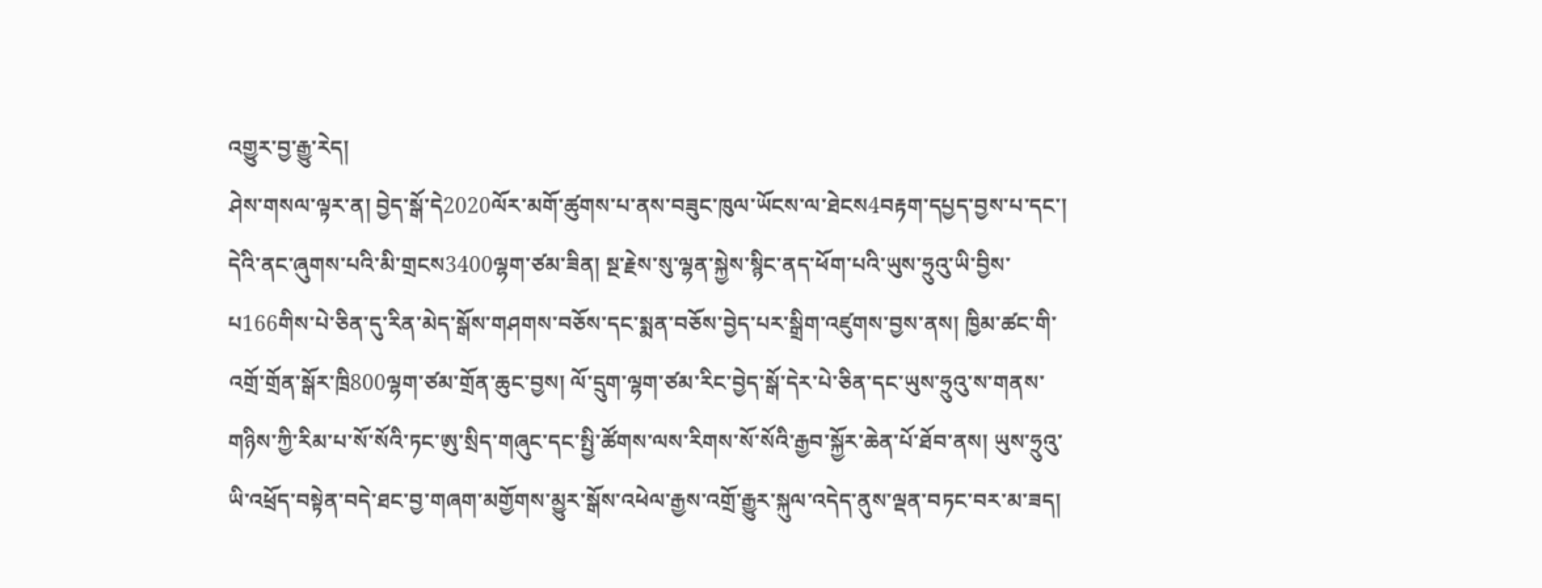འགྱུར་བྱ་རྒྱུ་རེད།
ཤེས་གསལ་ལྟར་ན། བྱེད་སྒོ་དེ2020ལོར་མགོ་ཚུགས་པ་ནས་བཟུང་ཁུལ་ཡོངས་ལ་ཐེངས4བརྟག་དཔྱད་བྱས་པ་དང་། དེའི་ནང་ཞུགས་པའི་མི་གྲངས3400ལྷག་ཙམ་ཟིན། སྔ་རྗེས་སུ་ལྷན་སྐྱེས་སྙིང་ནད་ཕོག་པའི་ཡུས་ཧྲུའུ་ཡི་བྱིས་པ166གིས་པེ་ཅིན་དུ་རིན་མེད་སྒོས་གཤགས་བཅོས་དང་སྨན་བཅོས་བྱེད་པར་སྒྲིག་འཛུགས་བྱས་ནས། ཁྱིམ་ཚང་གི་འགྲོ་གྲོན་སྒོར་ཁྲི800ལྷག་ཙམ་གྲོན་ཆུང་བྱས། ལོ་དྲུག་ལྷག་ཙམ་རིང་བྱེད་སྒོ་དེར་པེ་ཅིན་དང་ཡུས་ཧྲུའུ་ས་གནས་གཉིས་ཀྱི་རིམ་པ་སོ་སོའི་ཏང་ཨུ་སྲིད་གཞུང་དང་སྤྱི་ཚོགས་ལས་རིགས་སོ་སོའི་རྒྱབ་སྐྱོར་ཆེན་པོ་ཐོབ་ནས། ཡུས་ཧྲུའུ་ཡི་འཕྲོད་བསྟེན་བདེ་ཐང་བྱ་གཞག་མགྱོགས་མྱུར་སྒོས་འཕེལ་རྒྱས་འགྲོ་རྒྱུར་སྐུལ་འདེད་ནུས་ལྡན་བཏང་བར་མ་ཟད།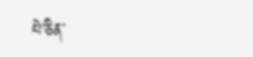པེ་ཅིན་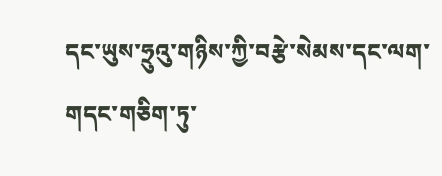དང་ཡུས་ཧྲུའུ་གཉིས་ཀྱི་བརྩེ་སེམས་དང་ལག་གདང་གཅིག་ཏུ་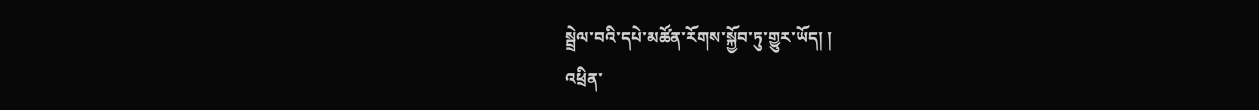སྦྲེལ་བའི་དཔེ་མཚོན་རོགས་སྐྱོབ་ཏུ་གྱུར་ཡོད། །
འཕྲིན་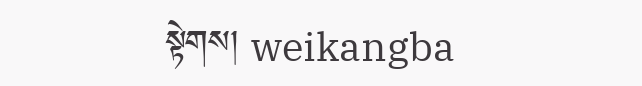སྟེགས། weikangba